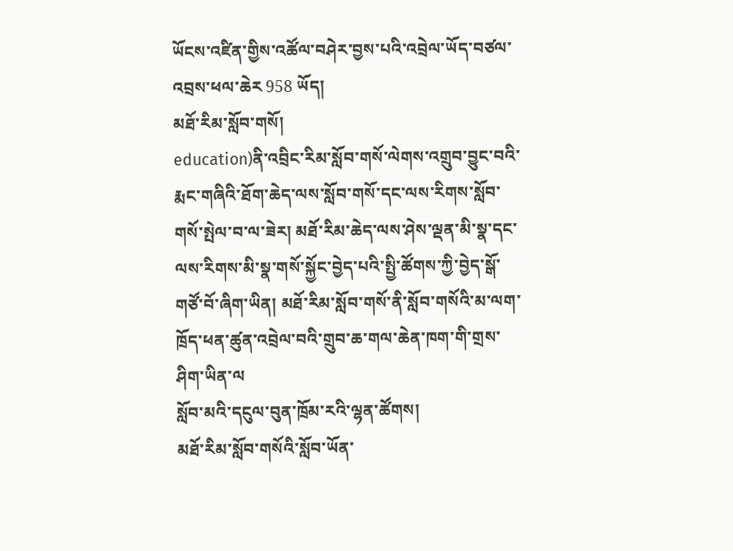ཡོངས་འཛིན་གྱིས་འཚོལ་བཤེར་བྱས་པའི་འབྲེལ་ཡོད་བཙལ་འབྲས་ཕལ་ཆེར 958 ཡོད།
མཐོ་རིམ་སློབ་གསོ།
education)ནི་འབྲིང་རིམ་སློབ་གསོ་ལེགས་འགྲུབ་བྱུང་བའི་རྨང་གཞིའི་ཐོག་ཆེད་ལས་སློབ་གསོ་དང་ལས་རིགས་སློབ་གསོ་སྤེལ་བ་ལ་ཟེར། མཐོ་རིམ་ཆེད་ལས་ཤེས་ལྡན་མི་སྣ་དང་ལས་རིགས་མི་སྣ་གསོ་སྐྱོང་བྱེད་པའི་སྤྱི་ཚོགས་ཀྱི་བྱེད་སྒོ་གཙོ་བོ་ཞིག་ཡིན། མཐོ་རིམ་སློབ་གསོ་ནི་སློབ་གསོའི་མ་ལག་ཁྲོད་ཕན་ཚུན་འབྲེལ་བའི་གྲུབ་ཆ་གལ་ཆེན་ཁག་གི་གྲས་ཤིག་ཡིན་ལ
སློབ་མའི་དངུལ་བུན་ཁྲོམ་རའི་ལྷན་ཚོགས།
མཐོ་རིམ་སློབ་གསོའི་སློབ་ཡོན་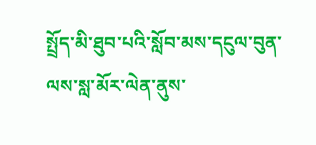སྤྲོད་མི་ཐུབ་པའི་སློབ་མས་དངུལ་བུན་ལས་སླ་མོར་ལེན་ནུས་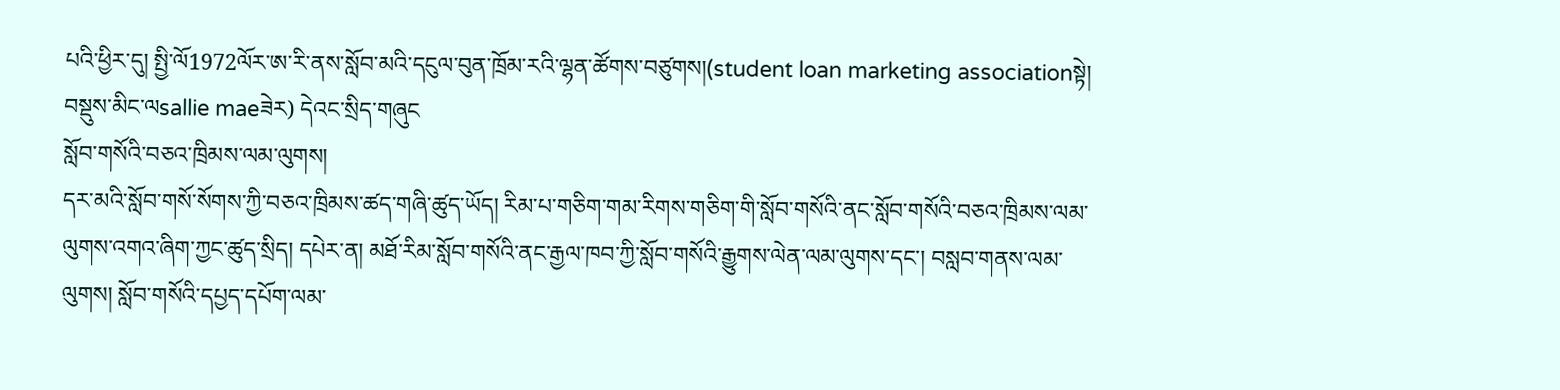པའི་ཕྱིར་དུ། སྤྱི་ལོ1972ལོར་ཨ་རི་ནས་སློབ་མའི་དངུལ་བུན་ཁྲོམ་རའི་ལྷན་ཚོགས་བཙུགས།(student loan marketing associationསྟེ། བསྡུས་མིང་ལsallie maeཟེར) དེའང་སྲིད་གཞུང
སློབ་གསོའི་བཅའ་ཁྲིམས་ལམ་ལུགས།
དར་མའི་སློབ་གསོ་སོགས་ཀྱི་བཅའ་ཁྲིམས་ཚད་གཞི་ཚུད་ཡོད། རིམ་པ་གཅིག་གམ་རིགས་གཅིག་གི་སློབ་གསོའི་ནང་སློབ་གསོའི་བཅའ་ཁྲིམས་ལམ་ལུགས་འགའ་ཞིག་ཀྱང་ཚུད་སྲིད། དཔེར་ན། མཐོ་རིམ་སློབ་གསོའི་ནང་རྒྱལ་ཁབ་ཀྱི་སློབ་གསོའི་རྒྱུགས་ལེན་ལམ་ལུགས་དང་། བསླབ་གནས་ལམ་ལུགས། སློབ་གསོའི་དཔྱད་དཔོག་ལམ་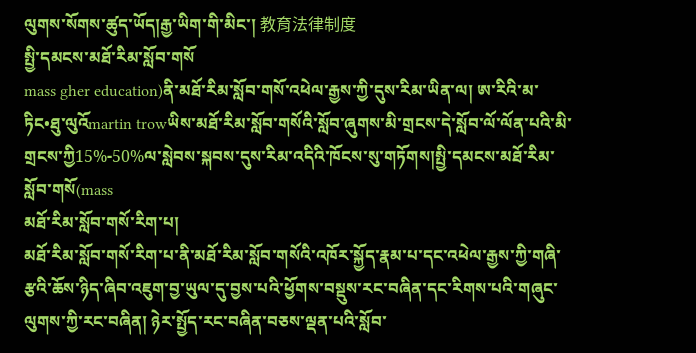ལུགས་སོགས་ཚུད་ཡོད།རྒྱ་ཡིག་གི་མིང་། 教育法律制度
སྤྱི་དམངས་མཐོ་རིམ་སློབ་གསོ
mass gher education)ནི་མཐོ་རིམ་སློབ་གསོ་འཕེལ་རྒྱས་ཀྱི་དུས་རིམ་ཡིན་ལ། ཨ་རིའི་མ་ཏིང•ཐུ་ལུའོmartin trowཡིས་མཐོ་རིམ་སློབ་གསོའི་སློབ་ཞུགས་མི་གྲངས་དེ་སློབ་ལོ་ལོན་པའི་མི་གྲངས་ཀྱི15%-50%ལ་སླེབས་སྐབས་དུས་རིམ་འདིའི་ཁོངས་སུ་གཏོགས།སྤྱི་དམངས་མཐོ་རིམ་སློབ་གསོ(mass
མཐོ་རིམ་སློབ་གསོ་རིག་པ།
མཐོ་རིམ་སློབ་གསོ་རིག་པ་ནི་མཐོ་རིམ་སློབ་གསོའི་འཁོར་སྐྱོད་རྣམ་པ་དང་འཕེལ་རྒྱས་ཀྱི་གཞི་རྩའི་ཆོས་ཉིད་ཞིབ་འཇུག་བྱ་ཡུལ་དུ་བྱས་པའི་ཕྱོགས་བསྡུས་རང་བཞིན་དང་རིགས་པའི་གཞུང་ལུགས་ཀྱི་རང་བཞིན། ཉེར་སྤྱོད་རང་བཞིན་བཅས་ལྡན་པའི་སློབ་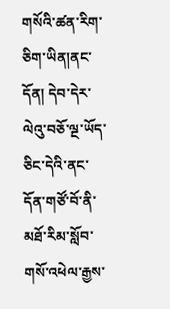གསོའི་ཚན་རིག་ཅིག་ཡིན།ནང་དོན། དེབ་དེར་ལེའུ་བཅོ་ལྔ་ཡོད་ཅིང་དེའི་ནང་དོན་གཙོ་བོ་ནི་མཐོ་རིམ་སློབ་གསོ་འཕེལ་རྒྱས་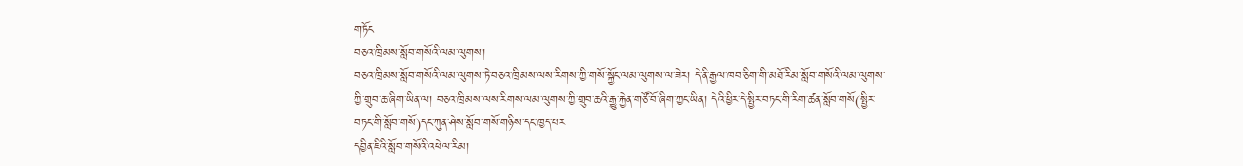གཏོང
བཅའ་ཁྲིམས་སློབ་གསོའི་ལམ་ལུགས།
བཅའ་ཁྲིམས་སློབ་གསོའི་ལམ་ལུགས་ཏེ་བཅའ་ཁྲིམས་ལས་རིགས་ཀྱི་གསོ་སྐྱོང་ལམ་ལུགས་ལ་ཟེར། དེ་ནི་རྒྱལ་ཁབ་ཅིག་གི་མཐོ་རིམ་སློབ་གསོའི་ལམ་ལུགས་ཀྱི་གྲུབ་ཆ་ཞིག་ཡིན་ལ། བཅའ་ཁྲིམས་ལས་རིགས་ལམ་ལུགས་ཀྱི་གྲུབ་ཆའི་རྒྱུ་རྐྱེན་གཙོ་བོ་ཞིག་ཀྱང་ཡིན། དེའི་ཕྱིར་དེ་སྤྱིར་བཏང་གི་རིག་ཚན་སློབ་གསོ(སྤྱིར་བཏང་གི་སློབ་གསོ)དང་ཀུན་ཤེས་སློབ་གསོ་གཉིས་དང་ཁྱད་པར
དབྱིན་ཇིའི་སློབ་གསོའི་འཕེལ་རིམ།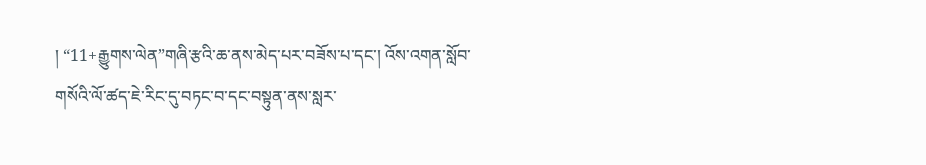། “11+རྒྱུགས་ལེན”གཞི་རྩའི་ཆ་ནས་མེད་པར་བཟོས་པ་དང་། འོས་འགན་སློབ་གསོའི་ལོ་ཚད་ཇེ་རིང་དུ་བཏང་བ་དང་བསྟུན་ནས་སླར་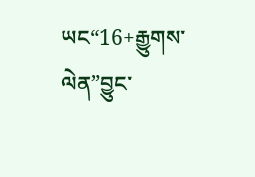ཡང“16+རྒྱུགས་ལེན”བྱུང་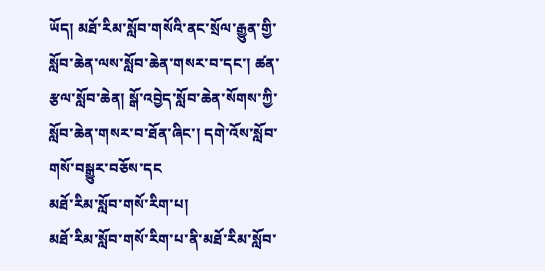ཡོད། མཐོ་རིམ་སློབ་གསོའི་ནང་སྲོལ་རྒྱུན་གྱི་སློབ་ཆེན་ལས་སློབ་ཆེན་གསར་བ་དང་། ཚན་རྩལ་སློབ་ཆེན། སྒོ་འབྱེད་སློབ་ཆེན་སོགས་ཀྱི་སློབ་ཆེན་གསར་བ་ཐོན་ཞིང་། དགེ་འོས་སློབ་གསོ་བསྒྱུར་བཅོས་དང
མཐོ་རིམ་སློབ་གསོ་རིག་པ།
མཐོ་རིམ་སློབ་གསོ་རིག་པ་ནི་མཐོ་རིམ་སློབ་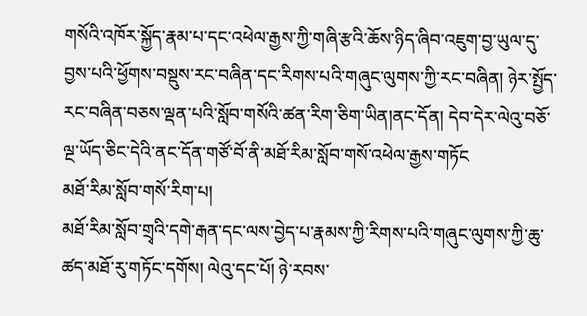གསོའི་འཁོར་སྐྱོད་རྣམ་པ་དང་འཕེལ་རྒྱས་ཀྱི་གཞི་རྩའི་ཆོས་ཉིད་ཞིབ་འཇུག་བྱ་ཡུལ་དུ་བྱས་པའི་ཕྱོགས་བསྡུས་རང་བཞིན་དང་རིགས་པའི་གཞུང་ལུགས་ཀྱི་རང་བཞིན། ཉེར་སྤྱོད་རང་བཞིན་བཅས་ལྡན་པའི་སློབ་གསོའི་ཚན་རིག་ཅིག་ཡིན།ནང་དོན། དེབ་དེར་ལེའུ་བཅོ་ལྔ་ཡོད་ཅིང་དེའི་ནང་དོན་གཙོ་བོ་ནི་མཐོ་རིམ་སློབ་གསོ་འཕེལ་རྒྱས་གཏོང
མཐོ་རིམ་སློབ་གསོ་རིག་པ།
མཐོ་རིམ་སློབ་གྲྭའི་དགེ་རྒན་དང་ལས་བྱེད་པ་རྣམས་ཀྱི་རིགས་པའི་གཞུང་ལུགས་ཀྱི་ཆུ་ཚད་མཐོ་རུ་གཏོང་དགོས། ལེའུ་དང་པོ། ཉེ་རབས་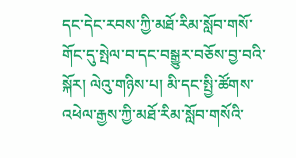དང་དེང་རབས་ཀྱི་མཐོ་རིམ་སློབ་གསོ་གོང་དུ་སྤེལ་བ་དང་བསྒྱུར་བཅོས་བྱ་བའི་སྐོར། ལེའུ་གཉིས་པ། མི་དང་སྤྱི་ཚོགས་འཕེལ་རྒྱས་ཀྱི་མཐོ་རིམ་སློབ་གསོའི་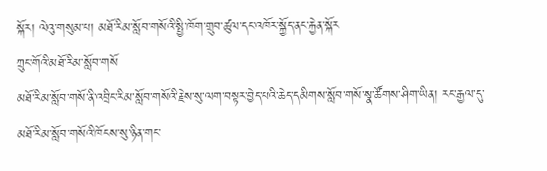སྐོར། ལེའུ་གསུམ་པ། མཐོ་རིམ་སློབ་གསོའི་སྤྱི་ཁོག་གྲུབ་ཚུལ་དང་འཁོར་སྐྱོད་ནང་རྐྱེན་སྐོར
ཀྲུང་གོའི་མཐོ་རིམ་སློབ་གསོ
མཐོ་རིམ་སློབ་གསོ་ནི་འབྲིང་རིམ་སློབ་གསོའི་རྗེས་སུ་ལག་བསྟར་བྱེད་པའི་ཆེད་དམིགས་སློབ་གསོ་སྣ་ཚོགས་ཤིག་ཡིན། རང་རྒྱལ་དུ་མཐོ་རིམ་སློབ་གསོའི་ཁོངས་སུ་ཉིན་གང་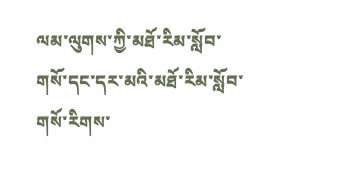ལམ་ལུགས་ཀྱི་མཐོ་རིམ་སློབ་གསོ་དང་དར་མའི་མཐོ་རིམ་སློབ་གསོ་རིགས་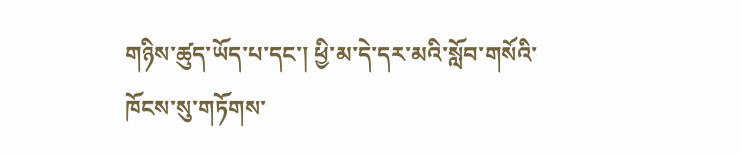གཉིས་ཚུད་ཡོད་པ་དང་། ཕྱི་མ་དེ་དར་མའི་སློབ་གསོའི་ཁོངས་སུ་གཏོགས་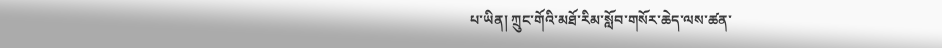པ་ཡིན། ཀྲུང་གོའི་མཐོ་རིམ་སློབ་གསོར་ཆེད་ལས་ཚན་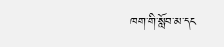ཁག་གི་སློབ་མ་དང